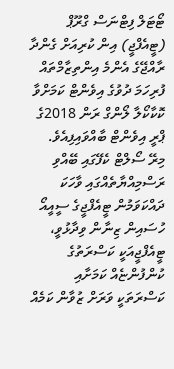ޓޯޓަލް ފިޓްނަސް ގްރޫޕް (ޓީއެފްޖީ) އިން ކުރިއަށް ގެންދާ ރާއްޖޭގެ އެންމެ އިންތިޒާމްތައް ފުރިހަމަ ދުވުގެ އިވެންޓް ކަމަށްވާ ކޮކާކޯލާ ލޯންގް ރަން 2018ގެ ޕްރީ އިވެންޓް ބާއްވައިފިއެވެ.
މިރޭ ސޯލްޓް ކެފޭގައި ބޭއްވި ރަސްމިއްޔާތެއްގައި ވާހަކަ ދައްކަވަމުން ޓީއެފްޖީގެ ސީއީއޯ ހުސައިން ޒިނާން ވިދާޅުވީ، ޓީއެފްޖީއަކީ ކަސްރަތުގެ ކުންފުންޏެއް ކަމަށާއި ކަސްރަތަކީ ވަރަށް ޒުވާން ކަމެއް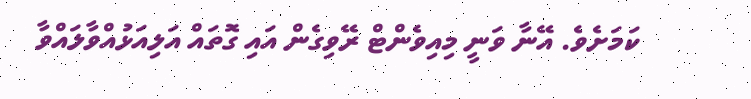ކަމަށެވެ. އޭނާ ވަނީ މިއިވެންޓް ރޭވިގެން އައި ގޮތައް އަލިއަޅުއްވާލައްވާ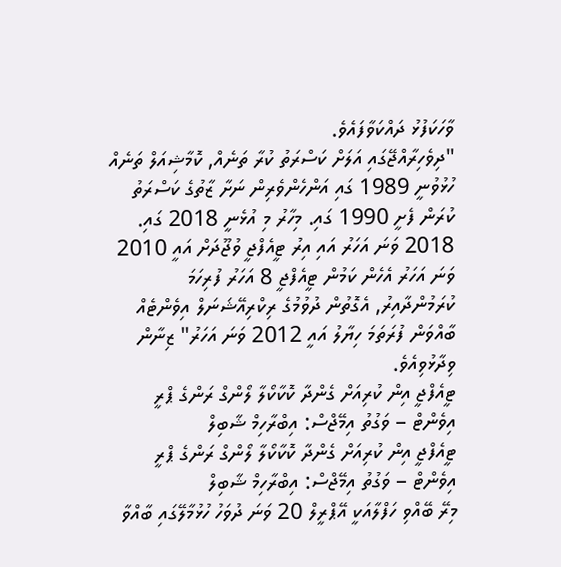ވާހަކަފުޅު ދައްކަވާފައެވެ.
"ދިވެހިރާއްޖޭގައި އަލަށް ކަސްރަތު ކުރާ ތަނެއް, ކޮމާޝިއަލް ތަނެއް ހުޅުވުނީ 1989 ގައި އަންހެންވެރިން ނަށާ ޒާތުގެ ކަސްރަތު ކުރަން ފެށީ 1990 ގައި. މިހާރު މި އުޅެނީ 2018 ގައި. 2018 ވަނަ އަހަރު އައި އިރު ޓީއެފްޖީ ވުޖޫދަށް އައީ 2010 ވަނަ އަހަރު އެހެން ކަމުން ޓީއެފްޖީ 8 އަހަރު ފުރިހަމަ ކުރަމުންދާއިރު, އެގޮތުން ދުވުމުގެ ރިކްރިއޭޝަނަލް އިވެންޓެއް ބާއްވަން ފުރަތަމަ ހިޔާލު އައީ 2012 ވަނަ އަހަރު" ޒިނާން ވިދާޅުވިއެވެ.
ޓީއެފްޖީ އިން ކުރިއަށް ގެންދާ ކޮކާކޯލާ ލޯންގް ރަންގެ ޕްރީ އިވެންޓް – ވަގުތު އިމޭޖްސް: އިބްރާހިމް ޝާބިލް
ޓީއެފްޖީ އިން ކުރިއަށް ގެންދާ ކޮކާކޯލާ ލޯންގް ރަންގެ ޕްރީ އިވެންޓް – ވަގުތު އިމޭޖްސް: އިބްރާހިމް ޝާބިލް
މިރޭ ބޭއްވި ހަފްލާއަކީ އޭޕްރީލް 20 ވަނަ ދުވަހު ހުޅުމާލޭގައި ބާއްވާ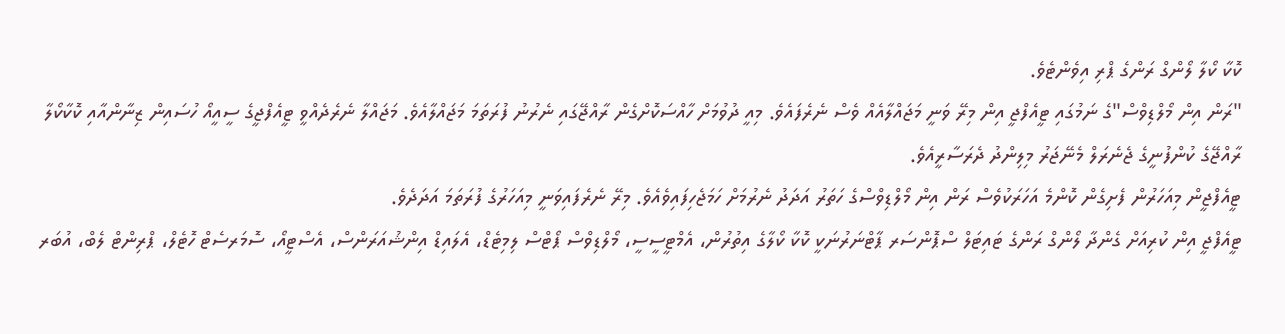ކޮކާ ކޯލާ ލޯންގް ރަންގެ ޕްރި އިވެންޓެވެ.
"ރަން އިން މޯލްޑިވްސް"ގެ ނަމުގައި ޓީއެފްޖީ އިން މިރޭ ވަނީ މަޖައްލާއެއް ވެސް ނެރެފައެވެ. މިއީ ދުވުމަށް ހާއްސަކޮށްގެން ރާއްޖޭގައި ނެރުނު ފުރަތަމަ މަޖައްލާއެވެ. މަޖައްލާ ނެރެދެއްވީ ޓީއެފްޖީގެ ސީއީއޯ ހުސައިން ޒިނާންއާއި ކޮކާކޯލާ ރާއްޖޭގެ ކުންފުނީގެ ޖެނެރަލް މެނޭޖަރު މިލިންދު ދެރަސާރީއެވެ.
ޓީއެފްޖީން މިއަހަރުން ފެށިގެން ކޮންމެ އަހަރަކުވެސް ރަން އިން މޯލްޑިވްސްގެ ހަތަރު އަދަދު ނެރުމަށް ހަމަޖެހިފައިވެއެވެ. މިރޭ ނެރެފައިވަނީ މިއަހަރުގެ ފުރަތަމަ އަދަދެވެ.
ޓީއެފްޖީ އިން ކުރިއަށް ގެންދާ ލޯންގް ރަންގެ ޓައިޓަލް ސްޕޮންސަރ ޕާޓްނަރުނަކީ ކޮކާ ކޯލާގެ އިތުރުން، އެމްޓީސީސީ، މޯލްޑިވްސް ޕޯޓްސް ލިމިޓެޑް، އެލައިޑް އިންޝުއަރަންސް، އެސްޓީއޯ، ސޮމަރސެޓް ހޮޓެލް، ޕްރިންޓް ލެބް، އުބަރ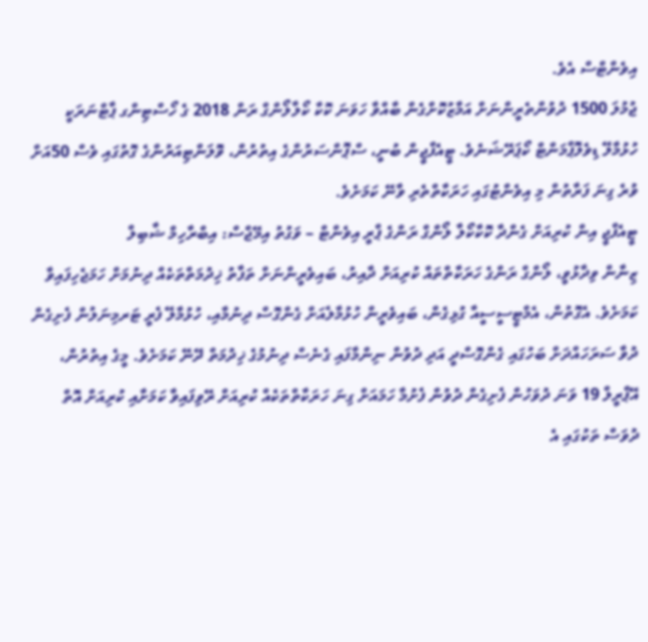އިވެންޓްސް އެވެ.
ޖުމުލަ 1500 ދުވުންތެރީންނަށް އަމާޒުކޮށްގެން ބާއްވާ ހަވަނަ ކޮކާ ކޯލާލޯންގް ރަން 2018 ގެ ހޯސްޓިންގ ޕާޓްނަރަކީ ހުޅުމާލޭ ޑިވެލޮޕްމަންޓް ކޯޕަރޭޝަނެވެ. ޓީއެފްޖީން ބުނީ، ސްޕޮންސަރުންގެ އިތުރުން، ވޮލަންޓިއަރުންގެ ގޮތުގައި ވެސް 50އަށް ވުރެ ގިނަ ފަރާތުން މި އިވެންޓުގައި ހަރަކާތްތެރި ވާނޭ ކަމަށެވެ.
ޓީއެފްޖީ އިން ކުރިއަށް ގެންދާ ކޮކާކޯލާ ލޯންގް ރަންގެ ޕްރީ އިވެންޓް – ވަގުތު އިމޭޖްސް: އިބްރާހިމް ޝާބިލް
ޒިނާން ވިދާޅުވީ، ލޯންގް ރަންގެ ހަރަކާތްތައް ކުރިއަށް ދާއިރު، ބައިވެރީންނަށް ތަފާތު ޚިދުމަތްތަކެއް ދިނުމަށް ހަމަޖެހިފައިވާ ކަމަށެވެ. އެގޮތުން، އެމްޓީސީސީއާ ގުޅިގެން، ބައިވެރީން ހުޅުމާލެއަށް ގެންގޮސް ދިނުމާއި، ހުޅުމާލޭ ފެރީ ޓަރމިނަލުން ފެށިގެން ދުވާ ސަރަހައްދަށް ބަހުގައި ގެންގޮސްދީ އަދި ދުވުން ނިންމާފައި ގެނެސް ދިނުމުގެ ޚިދުމަތް ދޭނޭ ކަމަށެވެ. މީގެ އިތުރުން، އޭޕްރީލް 19 ވަނަ ދުވަހުން ފެށިގެން ދުވުން ފެށުމާ ހަމައަށް ގިނަ ހަރަކާތްތަކެއް ކުރިއަށް ރޭވިފައިވާ ކަމަށާއި ކުރިއަށް އޮތް ދުވަސް ތަކުގައި އެ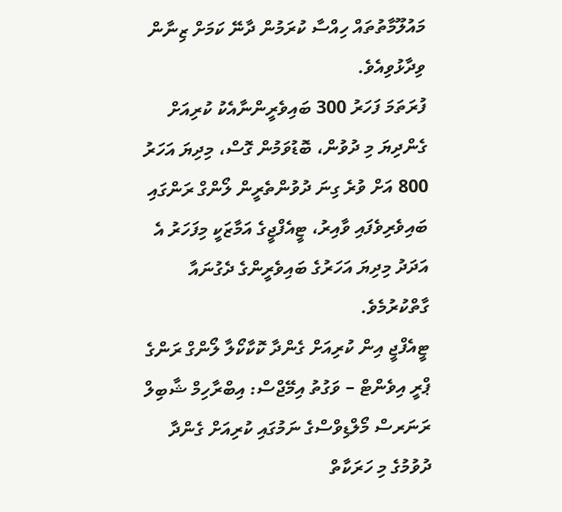މައުލޫމާތުތައް ހިއްސާ ކުރަމުން ދާނޭ ކަމަށް ޒިނާން ވިދާޅުވިއެވެ.
ފުރަތަމަ ފަހަރު 300 ބައިވެރީންނާއެކު ކުރިއަށް ގެންދިޔަ މި ދުވުން، ބޮޑުވަމުން ގޮސް، މިދިޔަ އަހަރު 800 އަށް ވުރެ ގިނަ ދުވުންތެރީން ލޯންގް ރަންގައި ބައިވެރިވެފައި ވާއިރު، ޓީއެފްޖީގެ އަމާޒަކީ މިފަހަރު އެ އަދަދު މިދިޔަ އަހަރުގެ ބައިވެރީންގެ ދެގުނައާ ގާތްކުރުމެވެ.
ޓީއެފްޖީ އިން ކުރިއަށް ގެންދާ ކޮކާކޯލާ ލޯންގް ރަންގެ ޕްރީ އިވެންޓް – ވަގުތު އިމޭޖްސް: އިބްރާހިމް ޝާބިލް
ރަނަރސް މޯލްޑިވްސްގެ ނަމުގައި ކުރިއަށް ގެންދާ ދުވުމުގެ މި ހަރަކާތް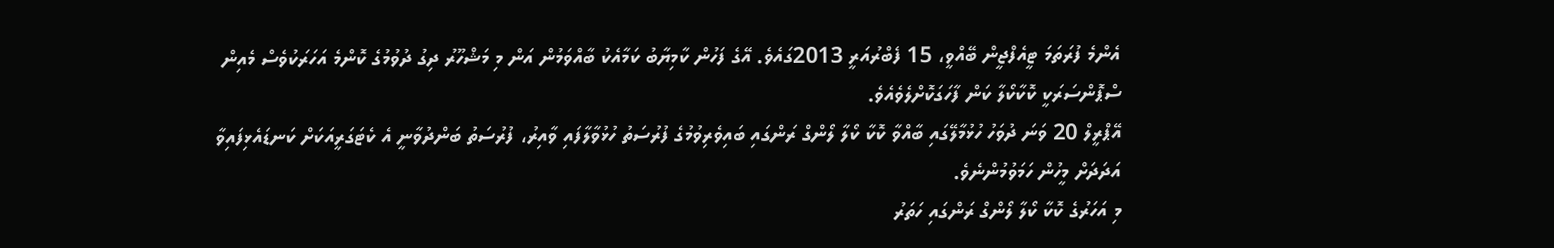އެންމެ ފުރަތަމަ ޓީއެފްޖީން ބޭއްވީ، 15 ފެބްރުއަރީ 2013ގައެވެ. އޭގެ ފަހުން ކާމިޔާބު ކަމާއެކު ބާއްވަމުން އަން މި މަޝްހޫރު ދިގު ދުވުމުގެ ކޮންމެ އަހަރަކުވެސް މެއިން ސްޕޮންސަރަކީ ކޮކާކޯލާ ކަން ފާހަގަކޮށްލެވެއެވެ.
އޭޕްރީލް 20 ވަނަ ދުވަހު ހުޅުމާލޭގައި ބާއްވާ ކޮކާ ކޯލާ ލޯންގް ރަންގައި ބައިވެރިވުމުގެ ފުރުސަތު ހުޅުވާލާފައި ވާއިރު، ފުރުސަތު ބަންދުވާނީ އެ ކެޓަގަރީއަކަށް ކަނޑައެޅިފައިވާ އަދަދަށް މީހުން ހަމަވުމުންނެވެ.
މި އަހަރުގެ ކޮކާ ކޯލާ ލޯންގް ރަންގައި ހަތަރު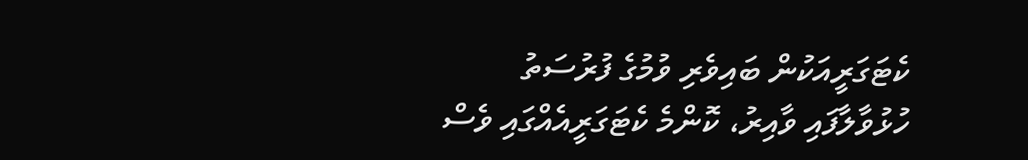ކެޓަގަރީއަކުން ބައިވެރި ވުމުގެ ފުރުސަތު ހުޅުވާލާފައި ވާއިރު، ކޮންމެ ކެޓަގަރީއެއްގައި ވެސް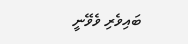ބައިވެރި ވެވޭނީ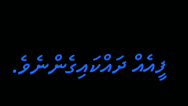ފީއެއް ދައްކައިގެންނެވެ.